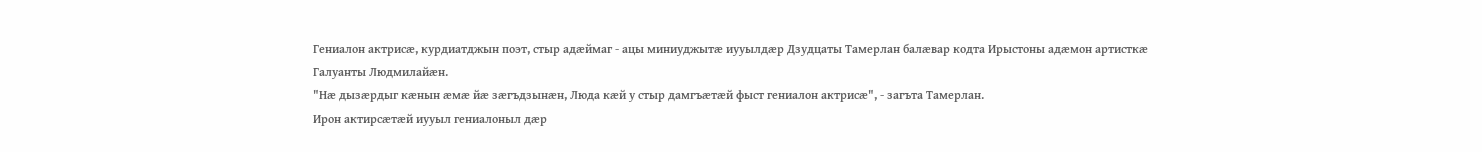Гениалон актрисæ, курдиатджын поэт, стыр адæймаг - ацы миниуджытæ иууылдæр Дзудцаты Тамерлан балæвар кодта Ирыстоны адæмон артисткæ Галуанты Людмилайæн.
"Нæ дызæрдыг кæнын æмæ йæ зæгъдзынæн, Люда кæй у стыр дамгъæтæй фыст гениалон актрисæ", - загъта Тамерлан.
Ирон актирсæтæй иууыл гениалоныл дæр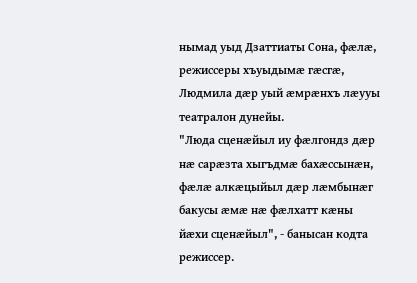нымад уыд Дзаттиаты Сона, фæлæ, режиссеры хъуыдымæ гæсгæ, Людмила дæр уый æмрæнхъ лæууы театралон дунейы.
"Люда сценæйыл иу фæлгондз дæр нæ сарæзта хыгъдмæ бахæссынæн, фæлæ алкæцыйыл дæр лæмбынæг бакусы æмæ нæ фæлхатт кæны йæхи сценæйыл", - банысан кодта режиссер.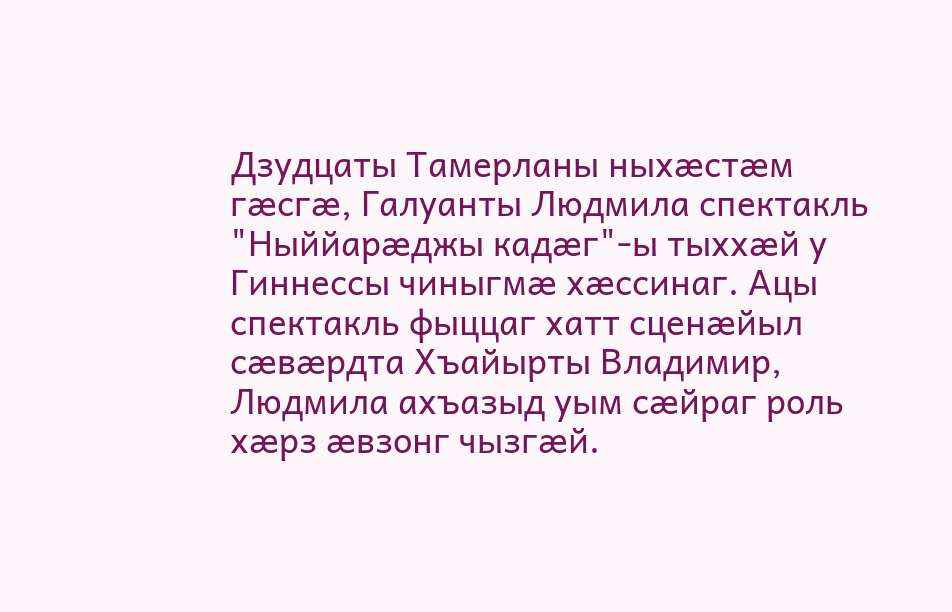Дзудцаты Тамерланы ныхæстæм гæсгæ, Галуанты Людмила спектакль "Ныййарæджы кадæг"-ы тыххæй у Гиннессы чиныгмæ хæссинаг. Ацы спектакль фыццаг хатт сценæйыл сæвæрдта Хъайырты Владимир, Людмила ахъазыд уым сæйраг роль хæрз æвзонг чызгæй.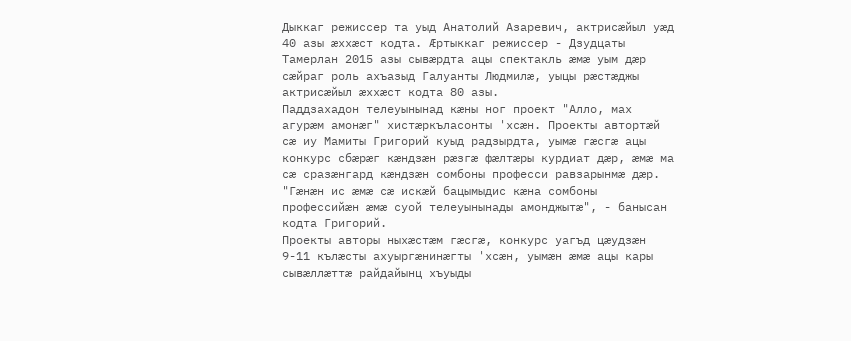Дыккаг режиссер та уыд Анатолий Азаревич, актрисæйыл уæд 40 азы æххæст кодта. Æртыккаг режиссер - Дзудцаты Тамерлан 2015 азы сывæрдта ацы спектакль æмæ уым дæр сæйраг роль ахъазыд Галуанты Людмилæ, уыцы рæстæджы актрисæйыл æххæст кодта 80 азы.
Паддзахадон телеуынынад кæны ног проект "Алло, мах агурæм амонæг" хистæркъласонты 'хсæн. Проекты автортæй сæ иу Мамиты Григорий куыд радзырдта, уымæ гæсгæ ацы конкурс сбæрæг кæндзæн рæзгæ фæлтæры курдиат дæр, æмæ ма сæ сразæнгард кæндзæн сомбоны професси равзарынмæ дæр.
"Гæнæн ис æмæ сæ искæй бацымыдис кæна сомбоны профессийæн æмæ суой телеуынынады амонджытæ", - банысан кодта Григорий.
Проекты авторы ныхæстæм гæсгæ, конкурс уагъд цæудзæн 9-11 кълæсты ахуыргæнинæгты 'хсæн, уымæн æмæ ацы кары сывæллæттæ райдайынц хъуыды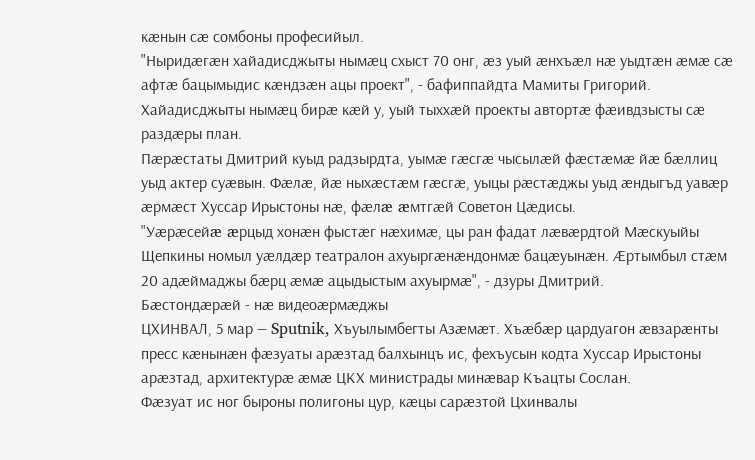кæнын сæ сомбоны професийыл.
"Ныридæгæн хайадисджыты нымæц схыст 70 онг, æз уый æнхъæл нæ уыдтæн æмæ сæ афтæ бацымыдис кæндзæн ацы проект", - бафиппайдта Мамиты Григорий.
Хайадисджыты нымæц бирæ кæй у, уый тыххæй проекты автортæ фæивдзысты сæ раздæры план.
Пæрæстаты Дмитрий куыд радзырдта, уымæ гæсгæ чысылæй фæстæмæ йæ бæллиц уыд актер суӕвын. Фӕлӕ, йӕ ныхӕстӕм гӕсгӕ, уыцы рæстæджы уыд æндыгъд уавæр æрмæст Хуссар Ирыстоны нæ, фæлæ æмтгæй Советон Цæдисы.
"Уæрæсейæ æрцыд хонӕн фыстæг нæхимæ, цы ран фадат лæвæрдтой Мæскуыйы Щепкины номыл уæлдæр театралон ахуыргӕнӕндонмӕ бацӕуынӕн. Æртымбыл стæм 20 адæймаджы бæрц æмæ ацыдыстым ахуырмæ", - дзуры Дмитрий.
Бӕстондӕрӕй - нӕ видеоӕрмӕджы
ЦХИНВАЛ, 5 мар — Sputnik, Хъуылымбегты Азӕмӕт. Хъӕбӕр цардуагон ӕвзарӕнты пресс кӕнынӕн фӕзуаты арӕзтад балхынцъ ис, фехъусын кодта Хуссар Ирыстоны арӕзтад, архитектурӕ ӕмӕ ЦКХ министрады минӕвар Къацты Сослан.
Фӕзуат ис ног быроны полигоны цур, кӕцы сарӕзтой Цхинвалы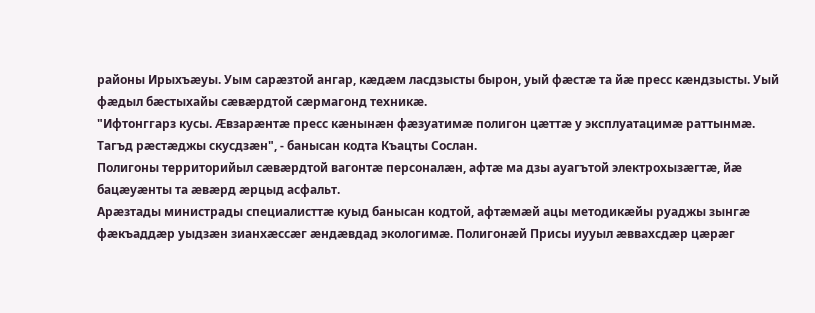районы Ирыхъӕуы. Уым сарӕзтой ангар, кӕдӕм ласдзысты бырон, уый фӕстӕ та йӕ пресс кӕндзысты. Уый фӕдыл бӕстыхайы сӕвӕрдтой сӕрмагонд техникӕ.
"Ифтонггарз кусы. Ӕвзарӕнтӕ пресс кӕнынӕн фӕзуатимӕ полигон цӕттӕ у эксплуатацимӕ раттынмӕ. Тагъд рӕстӕджы скусдзӕн", - банысан кодта Къацты Сослан.
Полигоны территорийыл сӕвӕрдтой вагонтӕ персоналӕн, афтӕ ма дзы ауагътой электрохызӕгтӕ, йӕ бацӕуӕнты та ӕвӕрд ӕрцыд асфальт.
Арӕзтады министрады специалисттӕ куыд банысан кодтой, афтӕмӕй ацы методикӕйы руаджы зынгӕ фӕкъаддӕр уыдзӕн зианхӕссӕг ӕндӕвдад экологимӕ. Полигонӕй Присы иууыл ӕввахсдӕр цӕрӕг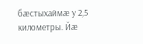бӕстыхаймӕ у 2,5 километры. Йӕ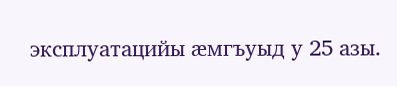эксплуатацийы ӕмгъуыд у 25 азы.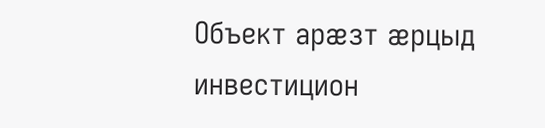Объект арӕзт ӕрцыд инвестицион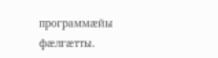программӕйы фӕлгӕтты.